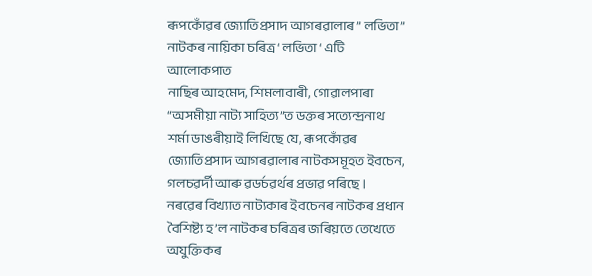ৰূপকোঁৱৰ জ্যোতিপ্ৰসাদ আগৰৱালাৰ ” লভিতা” নাটকৰ নায়িকা চৰিত্ৰ ‘ লভিতা ‘ এটি আলোকপাত
নাছিৰ আহমেদ, শিমলাবাৰী, গোৱালপাৰা
“অসমীয়া নাট্য সাহিত্য”ত ডক্তৰ সত্যেন্দ্ৰনাথ শৰ্মা ডাঙৰীয়াই লিখিছে যে, ৰূপকোঁৱৰ জ্যোতিপ্ৰসাদ আগৰৱালাৰ নাটকসমূহত ইবচেন, গলচৱৰ্দী আৰু ৱডৰ্চৱৰ্থৰ প্ৰভাৱ পৰিছে।
নৰৱেৰ বিখ্যাত নাট্যকাৰ ইবচেনৰ নাটকৰ প্ৰধান বৈশিষ্ট্য হ’ল নাটকৰ চৰিত্ৰৰ জৰিয়তে তেখেতে অযুক্তিকৰ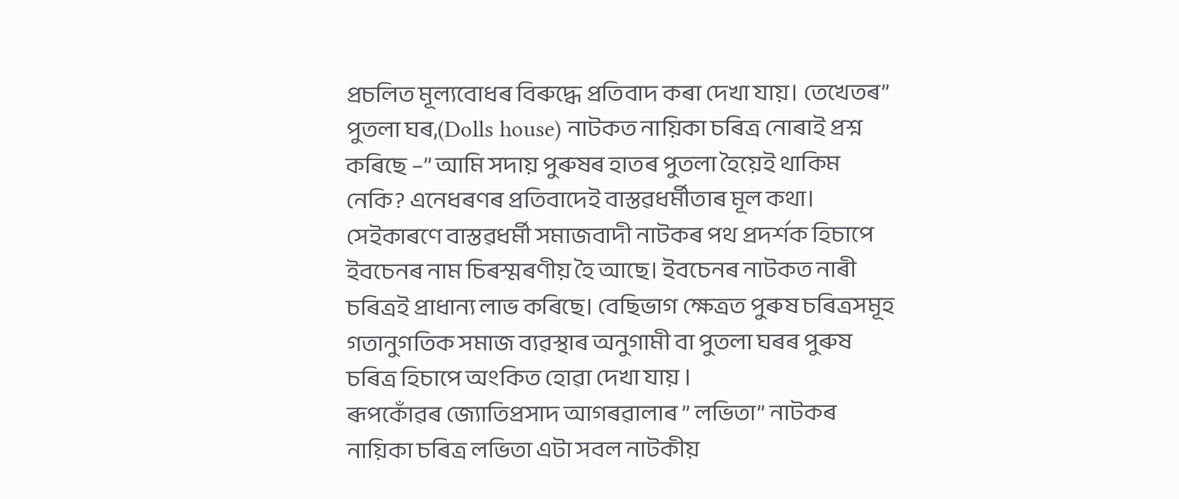প্ৰচলিত মূল্যবোধৰ বিৰুদ্ধে প্ৰতিবাদ কৰা দেখা যায়। তেখেতৰ” পুতলা ঘৰ,(Dolls house) নাটকত নায়িকা চৰিত্ৰ নোৰাই প্ৰশ্ন কৰিছে –” আমি সদায় পুৰুষৰ হাতৰ পুতলা হৈয়েই থাকিম নেকি? এনেধৰণৰ প্ৰতিবাদেই বাস্তৱধৰ্মীতাৰ মূল কথা। সেইকাৰণে বাস্তৱধৰ্মী সমাজবাদী নাটকৰ পথ প্ৰদৰ্শক হিচাপে ইবচেনৰ নাম চিৰস্মৰণীয় হৈ আছে। ইবচেনৰ নাটকত নাৰী চৰিত্ৰই প্ৰাধান্য লাভ কৰিছে। বেছিভাগ ক্ষেত্ৰত পুৰুষ চৰিত্ৰসমূহ গতানুগতিক সমাজ ব্যৱস্থাৰ অনুগামী বা পুতলা ঘৰৰ পুৰুষ চৰিত্ৰ হিচাপে অংকিত হোৱা দেখা যায় ।
ৰূপকোঁৱৰ জ্যোতিপ্ৰসাদ আগৰৱালাৰ ” লভিতা” নাটকৰ নায়িকা চৰিত্ৰ লভিতা এটা সবল নাটকীয়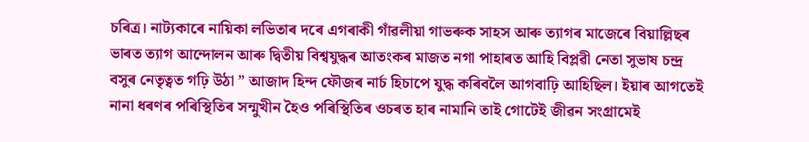চৰিত্ৰ। নাট্যকাৰে নায়িকা লভিতাৰ দৰে এগৰাকী গাঁৱলীয়া গাভৰুক সাহস আৰু ত্যাগৰ মাজেৰে বিয়াল্লিছৰ ভাৰত ত্যাগ আন্দোলন আৰু দ্বিতীয় বিশ্বযুদ্ধৰ আতংকৰ মাজত নগা পাহাৰত আহি বিপ্লৱী নেতা সুভাষ চন্দ্ৰ বসুৰ নেতৃত্বত গঢ়ি উঠা ” আজাদ হিন্দ ফৌজৰ নাৰ্চ হিচাপে যুদ্ধ কৰিবলৈ আগবাঢ়ি আহিছিল। ইয়াৰ আগতেই নানা ধৰণৰ পৰিস্থিতিৰ সন্মুখীন হৈও পৰিস্থিতিৰ ওচৰত হাৰ নামানি তাই গোটেই জীৱন সংগ্ৰামেই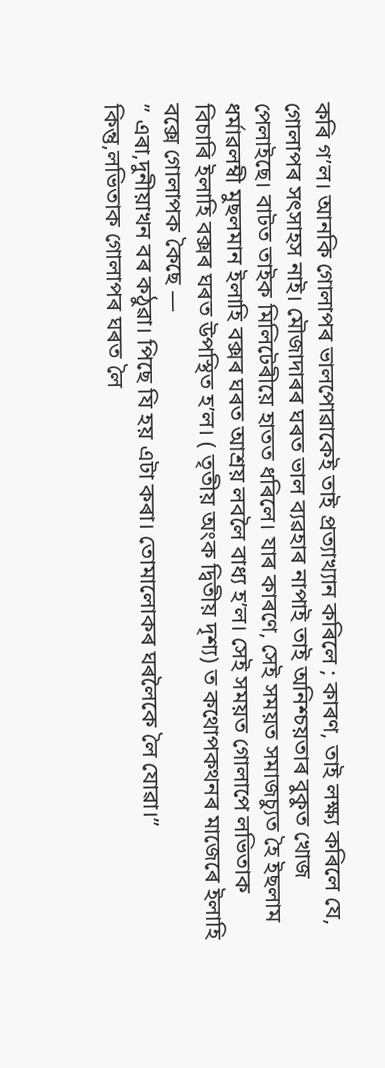কৰি গ’ল। আনকি গোলাপৰ ভালপোৱাকেই তাই প্ৰত্যাখ্যান কৰিলে ; কাৰণ, তাই লক্ষ্য কৰিলে যে, গোলাপৰ সৎসাহস নাই। মৌজাদাৰৰ ঘৰত ভাল ব্যৱহাৰ নাপাই তাই অনিশ্চয়তাৰ বুকুত খোজ পেলাইছে। বাটত তাইক মিলিটেৰীয়ে হাতত ধৰিলে। যাৰ কাৰণে, সেই সময়ত সমাজচ্যুত হৈ ইছলাম ধৰ্মাৱলম্বী মুছলমান ইলাহি বক্সৰ ঘৰত আশ্ৰয় লবলৈ বাধ্য হ’ল। সেই সময়ত গোলাপে লভিতাক বিচাৰি ইলাহি বক্সৰ ঘৰত উপস্থিত হ’ল। ( তৃতীয় অংক দ্বিতীয় দৃশ্য) ত কথোপকথনৰ মাজেৰে ইলাহি বক্সে গোলাপক কৈছে —
” এৰা,দুনীয়াখন বৰ কঠুৱা। পিছে যি হয় এটা কৰা। তোমালোকৰ ঘৰলৈকে লৈ যোৱা।” কিন্তু,লভিতাক গোলাপৰ ঘৰত লৈ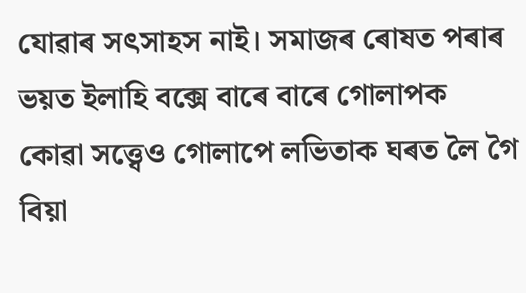যোৱাৰ সৎসাহস নাই। সমাজৰ ৰোষত পৰাৰ ভয়ত ইলাহি বক্সে বাৰে বাৰে গোলাপক কোৱা সত্ত্বেও গোলাপে লভিতাক ঘৰত লৈ গৈ বিয়া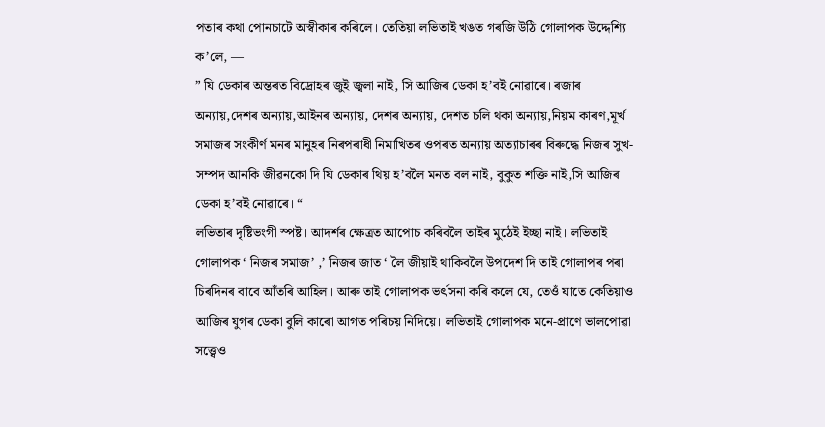পতাৰ কথা পোনচাটে অস্বীকাৰ কৰিলে। তেতিয়া লভিতাই খঙত গৰজি উঠি গোলাপক উদ্দেশ্যি ক’লে, —
” যি ডেকাৰ অন্তৰত বিদ্ৰোহৰ জুই জ্বলা নাই, সি আজিৰ ডেকা হ’বই নোৱাৰে। ৰজাৰ অন্যায়,দেশৰ অন্যায়,আইনৰ অন্যায়, দেশৰ অন্যায়, দেশত চলি থকা অন্যায়,নিয়ম কাৰণ,মূৰ্খ সমাজৰ সংকীৰ্ণ মনৰ মানুহৰ নিৰপৰাধী নিমাখিতৰ ওপৰত অন্যায় অত্যাচাৰৰ বিৰুদ্ধে নিজৰ সুখ-সম্পদ আনকি জীৱনকো দি যি ডেকাৰ থিয় হ’বলৈ মনত বল নাই, বুকুত শক্তি নাই,সি আজিৰ ডেকা হ’বই নোৱাৰে। “
লভিতাৰ দৃষ্টিভংগী স্পষ্ট। আদৰ্শৰ ক্ষেত্ৰত আপোচ কৰিবলৈ তাইৰ মুঠেই ইচ্ছা নাই। লভিতাই গোলাপক ‘ নিজৰ সমাজ’ ,’ নিজৰ জাত ‘ লৈ জীয়াই থাকিবলৈ উপদেশ দি তাই গোলাপৰ পৰা চিৰদিনৰ বাবে আঁতৰি আহিল। আৰু তাই গোলাপক ভৰ্ৎসনা কৰি কলে যে, তেওঁ যাতে কেতিয়াও আজিৰ যুগৰ ডেকা বুলি কাৰো আগত পৰিচয় নিদিয়ে। লভিতাই গোলাপক মনে-প্ৰাণে ভালপোৱা সত্ত্বেও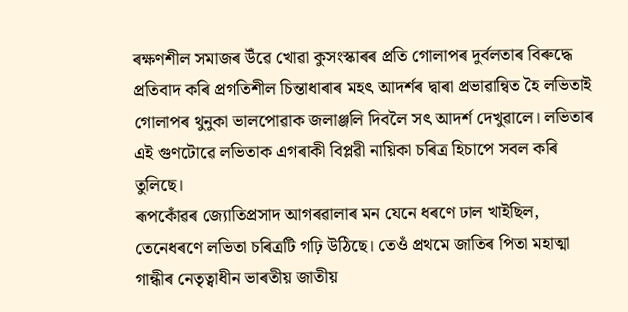ৰক্ষণশীল সমাজৰ উঁৱে খোৱা কুসংস্কাৰৰ প্ৰতি গোলাপৰ দুৰ্বলতাৰ বিৰুদ্ধে প্ৰতিবাদ কৰি প্ৰগতিশীল চিন্তাধাৰাৰ মহৎ আদৰ্শৰ দ্বাৰা প্ৰভাৱান্বিত হৈ লভিতাই গোলাপৰ থুনুকা ভালপোৱাক জলাঞ্জলি দিবলৈ সৎ আদৰ্শ দেখুৱালে। লভিতাৰ এই গুণটোৱে লভিতাক এগৰাকী বিপ্লৱী নায়িকা চৰিত্ৰ হিচাপে সবল কৰি তুলিছে।
ৰূপকোঁৱৰ জ্যোতিপ্ৰসাদ আগৰৱালাৰ মন যেনে ধৰণে ঢাল খাইছিল, তেনেধৰণে লভিতা চৰিত্ৰটি গঢ়ি উঠিছে। তেওঁ প্ৰথমে জাতিৰ পিতা মহাত্মা গান্ধীৰ নেতৃত্বাধীন ভাৰতীয় জাতীয়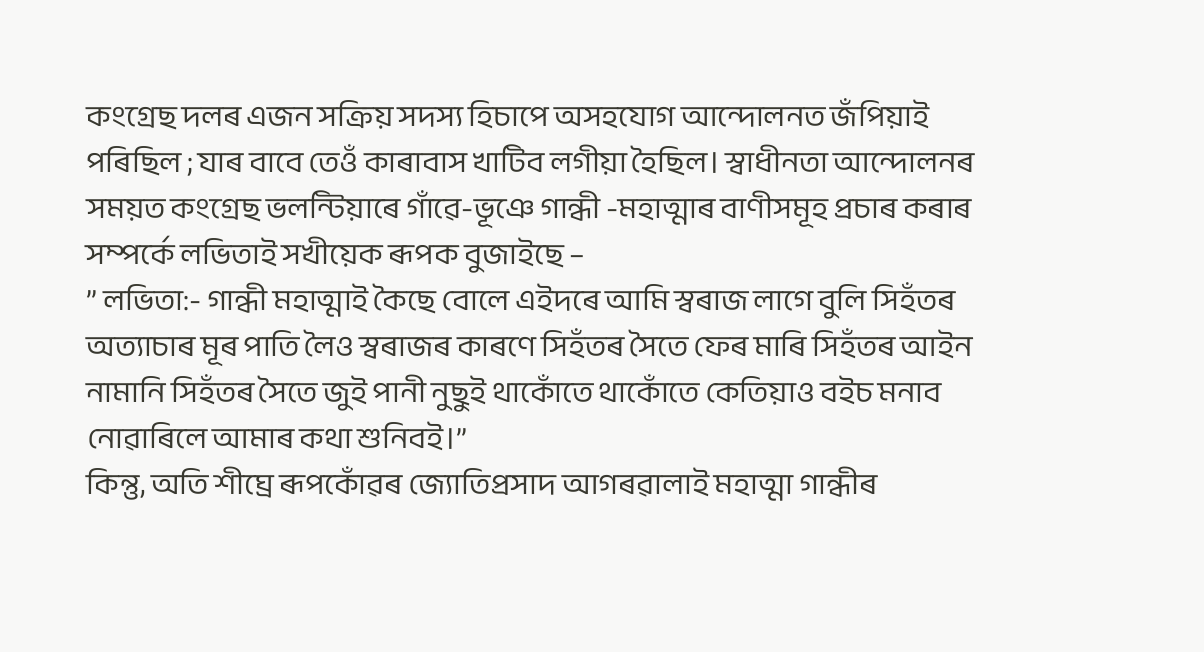কংগ্ৰেছ দলৰ এজন সক্ৰিয় সদস্য হিচাপে অসহযোগ আন্দোলনত জঁপিয়াই পৰিছিল ; যাৰ বাবে তেওঁ কাৰাবাস খাটিব লগীয়া হৈছিল। স্বাধীনতা আন্দোলনৰ সময়ত কংগ্ৰেছ ভলন্টিয়াৰে গাঁৱে-ভূঞে গান্ধী -মহাত্মাৰ বাণীসমূহ প্ৰচাৰ কৰাৰ সম্পৰ্কে লভিতাই সখীয়েক ৰূপক বুজাইছে –
” লভিতা:- গান্ধী মহাত্মাই কৈছে বোলে এইদৰে আমি স্বৰাজ লাগে বুলি সিহঁতৰ অত্যাচাৰ মূৰ পাতি লৈও স্বৰাজৰ কাৰণে সিহঁতৰ সৈতে ফেৰ মাৰি সিহঁতৰ আইন নামানি সিহঁতৰ সৈতে জুই পানী নুছুই থাকোঁতে থাকোঁতে কেতিয়াও বইচ মনাব নোৱাৰিলে আমাৰ কথা শুনিবই।”
কিন্তু, অতি শীঘ্ৰে ৰূপকোঁৱৰ জ্যোতিপ্ৰসাদ আগৰৱালাই মহাত্মা গান্ধীৰ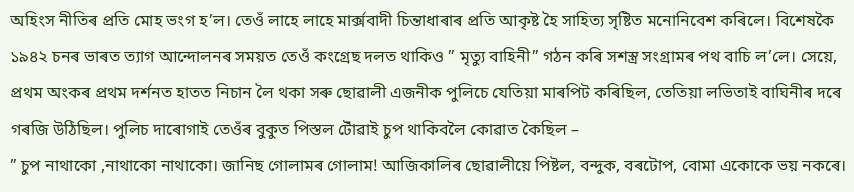অহিংস নীতিৰ প্ৰতি মোহ ভংগ হ’ল। তেওঁ লাহে লাহে মাৰ্ক্সবাদী চিন্তাধাৰাৰ প্ৰতি আকৃষ্ট হৈ সাহিত্য সৃষ্টিত মনোনিবেশ কৰিলে। বিশেষকৈ ১৯৪২ চনৰ ভাৰত ত্যাগ আন্দোলনৰ সময়ত তেওঁ কংগ্ৰেছ দলত থাকিও ” মৃত্যু বাহিনী” গঠন কৰি সশস্ত্ৰ সংগ্ৰামৰ পথ বাচি ল’লে। সেয়ে, প্ৰথম অংকৰ প্ৰথম দৰ্শনত হাতত নিচান লৈ থকা সৰু ছোৱালী এজনীক পুলিচে যেতিয়া মাৰপিট কৰিছিল, তেতিয়া লভিতাই বাঘিনীৰ দৰে গৰজি উঠিছিল। পুলিচ দাৰোগাই তেওঁৰ বুকুত পিস্তল টোঁৱাই চুপ থাকিবলৈ কোৱাত কৈছিল –
” চুপ নাথাকো ,নাথাকো নাথাকো। জানিছ গোলামৰ গোলাম! আজিকালিৰ ছোৱালীয়ে পিষ্টল, বন্দুক, বৰটোপ, বোমা একোকে ভয় নকৰে।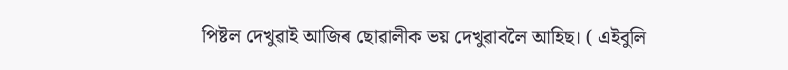পিষ্টল দেখুৱাই আজিৰ ছোৱালীক ভয় দেখুৱাবলৈ আহিছ। ( এইবুলি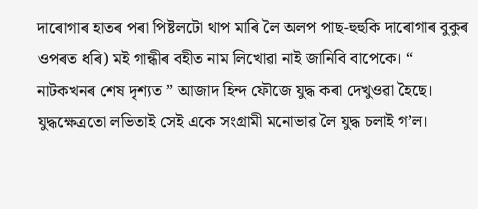দাৰোগাৰ হাতৰ পৰা পিষ্টলটো থাপ মাৰি লৈ অলপ পাছ-হুহুকি দাৰোগাৰ বুকুৰ ওপৰত ধৰি) মই গান্ধীৰ বহীত নাম লিখোৱা নাই জানিবি বাপেকে। “
নাটকখনৰ শেষ দৃশ্যত ” আজাদ হিন্দ ফৌজে যুদ্ধ কৰা দেখুওৱা হৈছে।
যুদ্ধক্ষেত্ৰতো লভিতাই সেই একে সংগ্ৰামী মনোভাৱ লৈ যুদ্ধ চলাই গ’ল।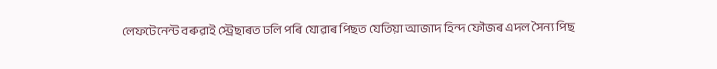লেফটেনেন্ট বৰুৱাই স্ট্ৰেছাৰত ঢলি পৰি যোৱাৰ পিছত যেতিয়া আজাদ হিন্দ ফৌজৰ এদল সৈন্য পিছ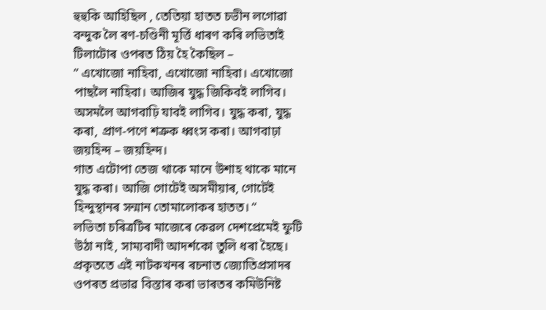হুহুকি আহিছিল , তেতিয়া হাতত চভীন লগোৱা বন্দুক লৈ ৰণ-চণ্ডিনী মূৰ্ত্তি ধাৰণ কৰি লভিতাই টিলাটোৰ ওপৰত ঠিয় হৈ কৈছিল –
” এখোজো নাহিবা, এখোজো নাহিবা। এখোজো পাছলৈ নাহিবা। আজিৰ যুদ্ধ জিকিবই লাগিব। অসমলৈ আগবাঢ়ি যাবই লাগিব। যুদ্ধ কৰা, যুদ্ধ কৰা, প্ৰাণ-পণে শত্ৰুক ধ্বংস কৰা। আগবাঢ়া জয়হিন্দ – জয়হিন্দ।
গাত এটোপা তেজ থাকে মানে উশাহ থাকে মানে যুদ্ধ কৰা। আজি গোটেই অসমীয়াৰ, গোটেই হিন্দুস্থানৰ সন্মান তোমালোকৰ হাতত। “
লভিতা চৰিত্ৰটিৰ মাজেৰে কেৱল দেশপ্ৰেমেই ফুটি উঠা নাই, সাম্যবাদী আদৰ্শকো তুলি ধৰা হৈছে। প্ৰকৃততে এই নাটকখনৰ ৰচনাত জ্যোতিপ্ৰসাদৰ ওপৰত প্ৰভাৱ বিস্তাৰ কৰা ভাৰতৰ কমিউনিষ্ট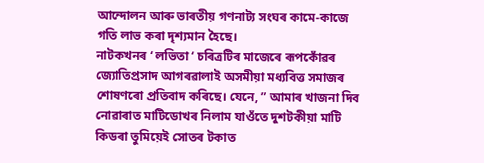আন্দোলন আৰু ভাৰতীয় গণনাট্য সংঘৰ কামে-কাজে গতি লাভ কৰা দৃশ্যমান হৈছে।
নাটকখনৰ ‘ লভিতা ‘ চৰিত্ৰটিৰ মাজেৰে ৰূপকোঁৱৰ জ্যোতিপ্ৰসাদ আগৰৱালাই অসমীয়া মধ্যবিত্ত সমাজৰ শোষণৰো প্ৰতিবাদ কৰিছে। যেনে, ” আমাৰ খাজনা দিব নোৱাৰাত মাটিডোখৰ নিলাম যাওঁতে দুশটকীয়া মাটি কিডৰা তুমিয়েই সোতৰ টকাত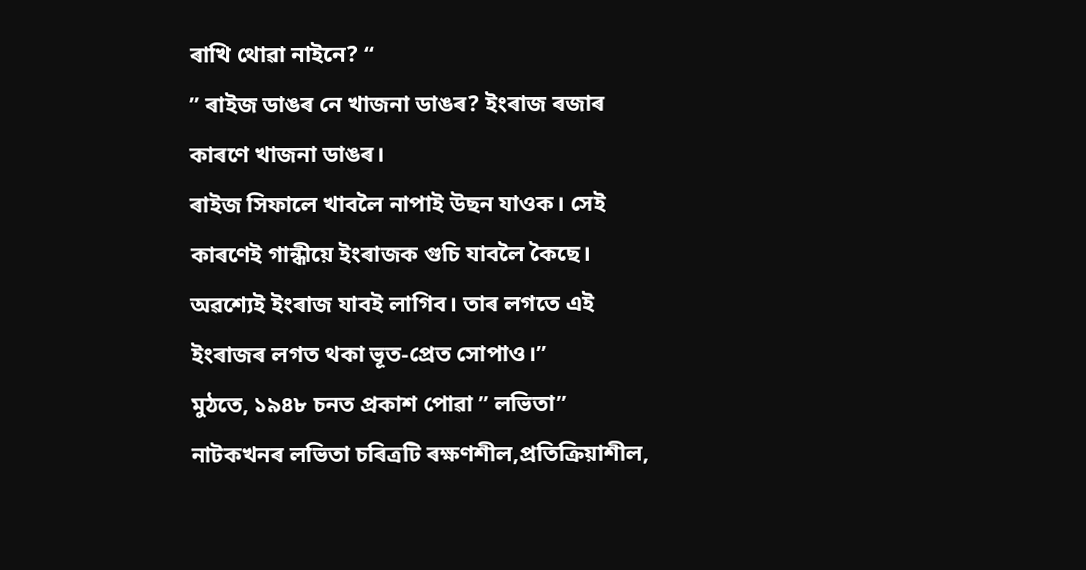ৰাখি থোৱা নাইনে? “
” ৰাইজ ডাঙৰ নে খাজনা ডাঙৰ? ইংৰাজ ৰজাৰ কাৰণে খাজনা ডাঙৰ।
ৰাইজ সিফালে খাবলৈ নাপাই উছন যাওক। সেই কাৰণেই গান্ধীয়ে ইংৰাজক গুচি যাবলৈ কৈছে। অৱশ্যেই ইংৰাজ যাবই লাগিব। তাৰ লগতে এই ইংৰাজৰ লগত থকা ভূত-প্ৰেত সোপাও।”
মুঠতে, ১৯৪৮ চনত প্ৰকাশ পোৱা ” লভিতা” নাটকখনৰ লভিতা চৰিত্ৰটি ৰক্ষণশীল,প্ৰতিক্ৰিয়াশীল,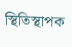স্থিতিস্থাপক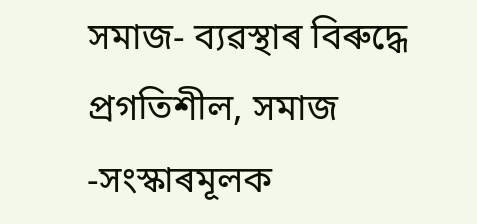সমাজ- ব্যৱস্থাৰ বিৰুদ্ধে প্ৰগতিশীল, সমাজ -সংস্কাৰমূলক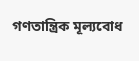গণতান্ত্ৰিক মূল্যবোধ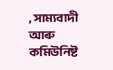, সাম্যবাদী আৰু কমিউনিষ্ট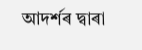আদৰ্শৰ দ্বাৰা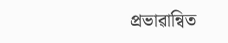প্ৰভাৱান্বিত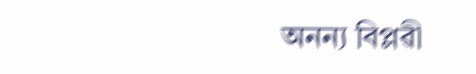অনন্য বিপ্লৱী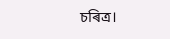চৰিত্ৰ।